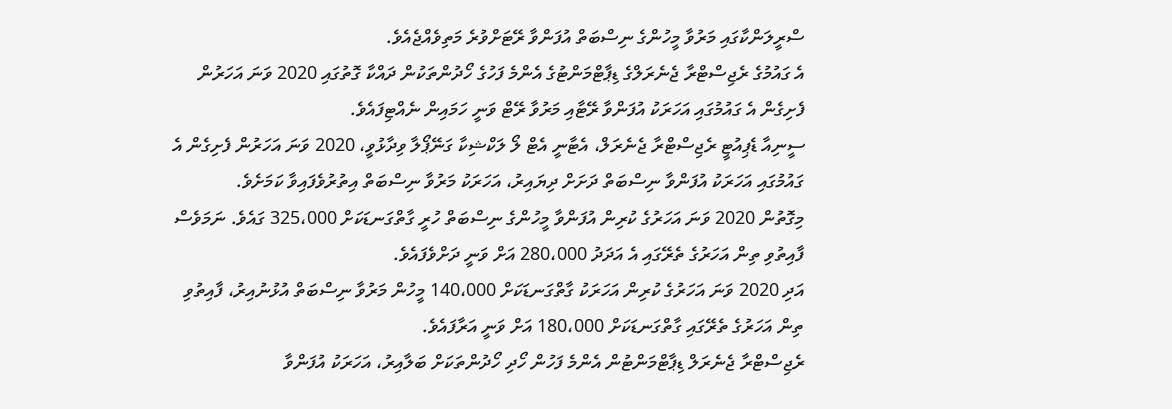ސްރީލަންކާގައި މަރުވާ މީހުންގެ ނިސްބަތް އުފަންވާ ރޭޓަށްވުރެ މަތިވެއްޖެއެވެ.
އެ ގައުމުގެ ރެޖިސްޓްރާ ޖެނެރަލްގެ ޑިޕާޓްމަންޓުގެ އެންމެ ފަހުގެ ހޯދުންތަކުން ދައްކާ ގޮތުގައި 2020 ވަނަ އަހަރުން ފެށިގެން އެ ގައުމުގައި އަހަރަކު އުފަންވާ ރޭޓާއި މަރުވާ ރޭޓް ވަނީ ހަމައިން ނެއްޓިފައެވެ.
ސީނިއާ ޑެޕިއުޓީ ރެޖިސްޓްރާ ޖެނެރަލް، އެޓާނީ އެޓް ލޯ ލަކްޝިކާ ގަނޭޕޯލާ ވިދާޅުވީ، 2020 ވަނަ އަހަރުން ފެށިގެން އެ ގައުމުގައި އަހަރަކު އުފަންވާ ނިސްބަތް ދަށަށް ދިޔައިރު، އަހަރަކު މަރުވާ ނިސްބަތް އިތުރުވެފައިވާ ކަމަށެވެ.
މިގޮތުން 2020 ވަނަ އަހަރުގެ ކުރިން އުފަންވާ މީހުންގެ ނިސްބަތް ހުރީ ގާތްގަނޑަކަށް 325،000 ގައެވެ. ނަމަވެސް ފާއިތުވި ތިން އަހަރުގެ ތެރޭގައި އެ އަދަދު 280،000 އަށް ވަނީ ދަށްވެފައެވެ.
އަދި 2020 ވަނަ އަހަރުގެ ކުރިން އަހަރަކު ގާތްގަނޑަކަށް 140،000 މީހުން މަރުވާ ނިސްބަތް އުޅުނުއިރު، ފާއިތުވި ތިން އަހަރުގެ ތެރޭގައި ގާތްގަނޑަކަށް 180،000 އަށް ވަނީ އަރާފައެވެ.
ރެޖިސްޓްރާ ޖެނެރަލް ޑިޕާޓްމަންޓުން އެންމެ ފަހުން ހޯދި ހޯދުންތަކަށް ބަލާއިރު، އަހަރަކު އުފަންވާ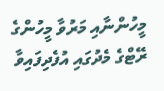މީހުންނާއި މަރުވާ މީހުންގެ ރޭޓްގެ މެދުގައި އުފެދިފައިވާ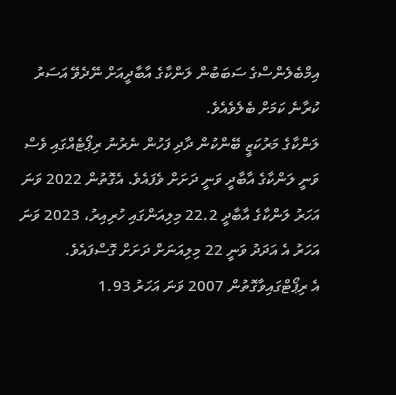އިމްބެލެންސްގެ ސަބަބުން ލަންކާގެ އާބާދީއަށް ނޭދެވޭ އަސަރު ކުރާނެ ކަމަށް ބެލެވެއެވެ.
ލަންކާގެ މަރުކަޒީ ބޭންކުން ދާދި ފަހުން ނެރުނު ރިޕޯޓެއްގައި ވެސް ވަނީ ލަންކާގެ އާބާދީ ވަނީ ދަށަށް ވެފައެވެ. އެގޮތުން 2022 ވަނަ އަހަރު ލަންކާގެ އާބާދީ 22.2 މިލިއަންގައި ހުރިއިރު، 2023 ވަނަ އަހަރު އެ އަދަދު ވަނީ 22 މިލިއަނަށް ދަށަށް ގޮސްފައެވެ.
އެ ރިޕޯޓްގައިވާގޮތުން 2007 ވަނަ އަހަރު 1.93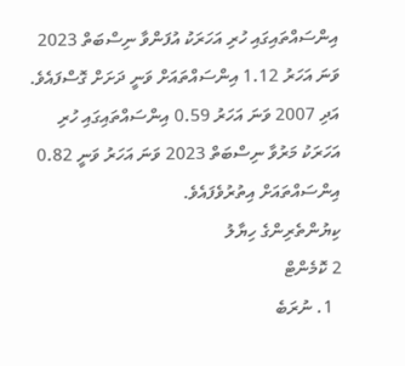އިންސައްތައިގައި ހުރި އަހަރަކު އުފަންވާ ނިސްބަތް 2023 ވަނަ އަހަރު 1.12 އިންސައްތައަށް ވަނީ ދަށަށް ގޮސްފައެވެ. އަދި 2007 ވަނަ އަހަރު 0.59 އިންސައްތައިގައި ހުރި އަހަރަކު މަރުވާ ނިސްބަތް 2023 ވަނަ އަހަރު ވަނީ 0.82 އިންސައްތައަށް އިތުރުވެފައެވެ.
ކިޔުންތެރިންގެ ހިޔާލު
2 ކޮމެންޓް
  1. ނުރަބެ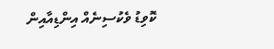ކޮވިޑު ވެކުސިނެއް އިންޑިއާއިން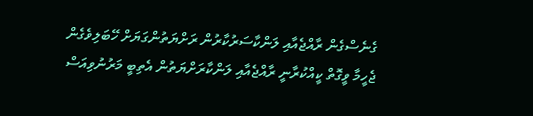ގެނެސްގެން ރާއްޖެއާއި ލަންކާސަރުކާރުން ރަށްޔަތުންގަޔަށް ހޭބަލިވެގެން ޖެހީމާ ވީގޮތް ކީއްކުރާނީ ރާއްޖެއާއި ލަންކާރަށްޔަތުން އެތިބީ މަރުނުވިއަސް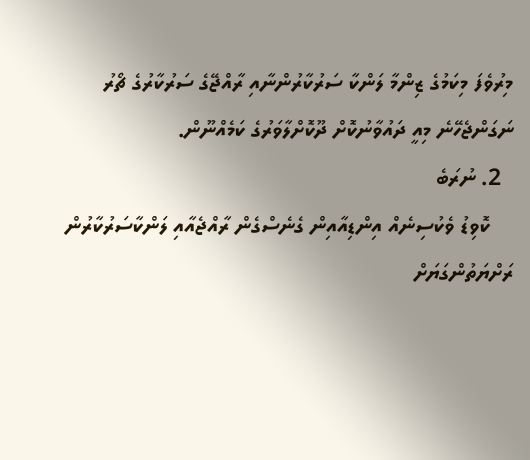މިރުވެފަ މިކަމުގެ ޒިންމާ ލަންކާ ސަރުކާރުންނާއި ރާއްޖޭގެ ސަރުކާރުގެ ޗޯރު ނަގަންޖެހޭނެ މިއީ ދައުވާނުކޮށް ދޫކޮށްލާވަރުގެ ކަމެއްނޫން.
  2. ނުރަބެ
    ކޮވިޑު ވެކުސިނެއް އިންޑިއާއިން ގެނެސްގެން ރާއްޖެއާއި ލަންކާސަރުކާރުން ރަށްޔަތުންގަޔަށް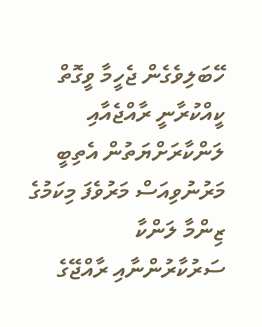ހޭބަލިވެގެން ޖެހީމާ ވީގޮތް ކީއްކުރާނީ ރާއްޖެއާއި ލަންކާރަށްޔަތުން އެތިބީ މަރުނުވިއަސް މަރުވެފަ މިކަމުގެ ޒިންމާ ލަންކާ ސަރުކާރުންނާއި ރާއްޖޭގެ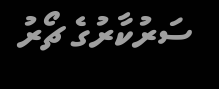ސަރުކާރުގެ ޗޯރު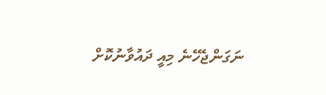ނަގަންޖެހޭނެ މިއީ ދައުވާނުކޮށް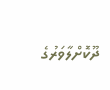ދޫކޮށްލާވަރުގެ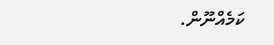ކަމެއްނޫން.